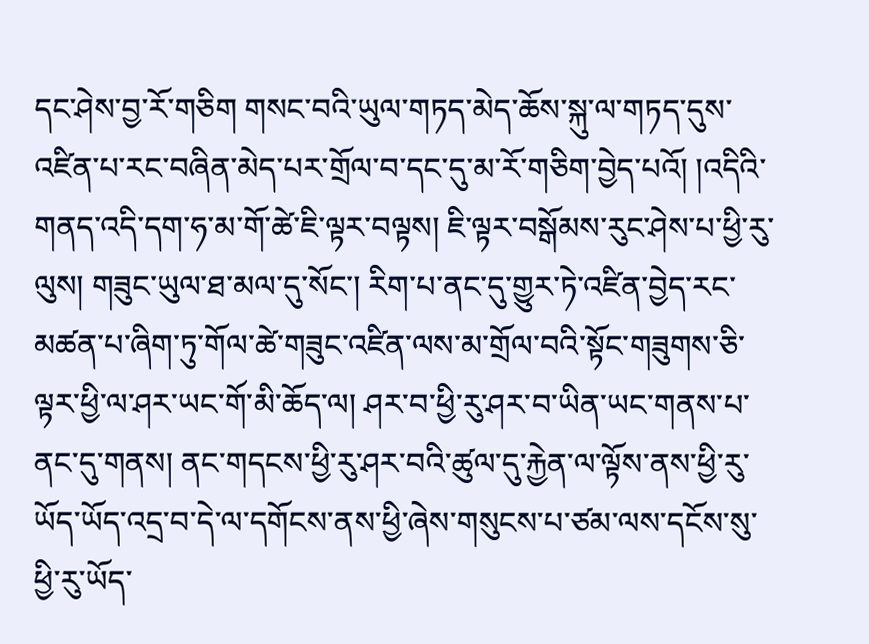དང་ཤེས་བྱ་རོ་གཅིག གསང་བའི་ཡུལ་གཏད་མེད་ཆོས་སྐུ་ལ་གཏད་དུས་འཛིན་པ་རང་བཞིན་མེད་པར་གྲོལ་བ་དང་དུ་མ་རོ་གཅིག་བྱེད་པའོ། །འདིའི་གནད་འདི་དག་ཧ་མ་གོ་ཚེ་ཇི་ལྟར་བལྟས། ཇི་ལྟར་བསྒོམས་རུང་ཤེས་པ་ཕྱི་རུ་ལུས། གཟུང་ཡུལ་ཐ་མལ་དུ་སོང་། རིག་པ་ནང་དུ་གྱུར་ཏེ་འཛིན་བྱེད་རང་མཚན་པ་ཞིག་ཏུ་གོལ་ཚེ་གཟུང་འཛིན་ལས་མ་གྲོལ་བའི་སྟོང་གཟུགས་ཅི་ལྟར་ཕྱི་ལ་ཤར་ཡང་གོ་མི་ཆོད་ལ། ཤར་བ་ཕྱི་རུ་ཤར་བ་ཡིན་ཡང་གནས་པ་ནང་དུ་གནས། ནང་གདངས་ཕྱི་རུ་ཤར་བའི་ཚུལ་དུ་རྐྱེན་ལ་ལྟོས་ནས་ཕྱི་རུ་ཡོད་ཡོད་འདྲ་བ་དེ་ལ་དགོངས་ནས་ཕྱི་ཞེས་གསུངས་པ་ཙམ་ལས་དངོས་སུ་ཕྱི་རུ་ཡོད་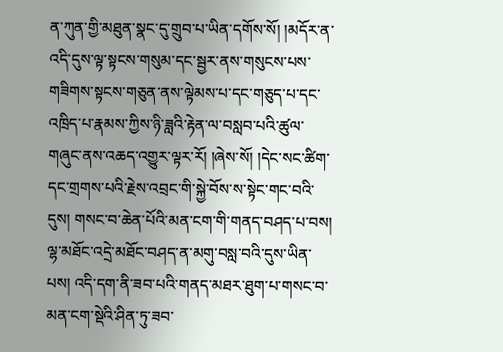ན་ཀུན་གྱི་མཐུན་སྣང་དུ་གྲུབ་པ་ཡིན་དགོས་སོ། །མདོར་ན་འདི་དུས་ལྟ་སྟངས་གསུམ་དང་སྦྱར་ནས་གསུངས་པས་གཟིགས་སྟངས་གཅུན་ནས་ལྟེམས་པ་དང་གཅུད་པ་དང་འཁྲིད་པ་རྣམས་ཀྱིས་ཉི་ཟླའི་རྟེན་ལ་བསླབ་པའི་ཚུལ་གཞུང་ནས་འཆད་འགྱུར་ལྟར་རོ། །ཞེས་སོ། །དེང་སང་ཚིག་དང་གྲགས་པའི་རྗེས་འབྲང་གི་སྐྱེ་བོས་ས་སྟེང་གང་བའི་དུས། གསང་བ་ཆེན་པོའི་མན་ངག་གི་གནད་བཤད་པ་བས། ལྷ་མཐོང་འདྲེ་མཐོང་བཤད་ན་མགུ་བསླ་བའི་དུས་ཡིན་པས། འདི་དག་ནི་ཟབ་པའི་གནད་མཐར་ཐུག་པ་གསང་བ་མན་ངག་སྡེའི་ཤིན་ཏུ་ཟབ་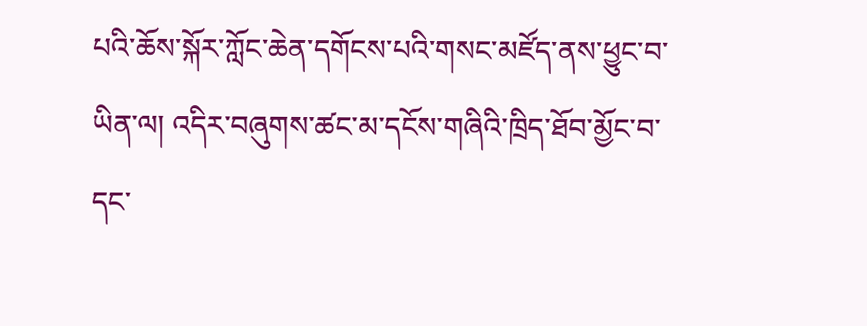པའི་ཆོས་སྐོར་ཀློང་ཆེན་དགོངས་པའི་གསང་མཛོད་ནས་ཕྱུང་བ་ཡིན་ལ། འདིར་བཞུགས་ཚང་མ་དངོས་གཞིའི་ཁྲིད་ཐོབ་མྱོང་བ་དང་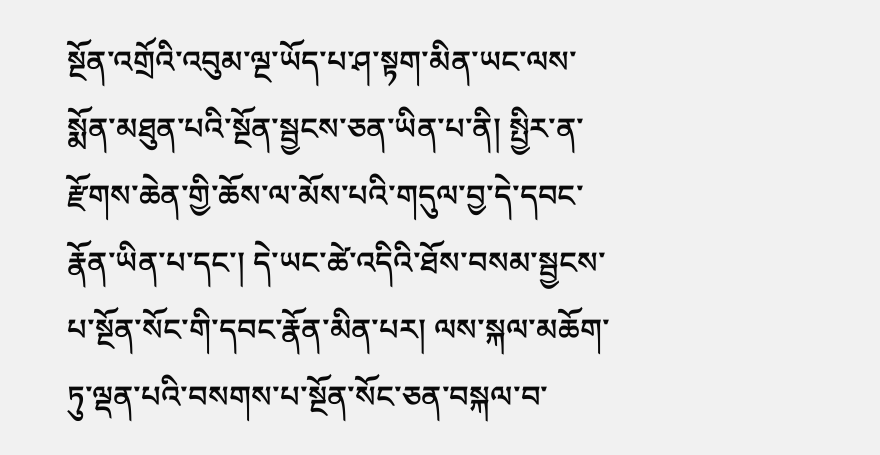སྔོན་འགྲོའི་འབུམ་ལྔ་ཡོད་པ་ཤ་སྟག་མིན་ཡང་ལས་སྨོན་མཐུན་པའི་སྔོན་སྦྱངས་ཅན་ཡིན་པ་ནི། སྤྱིར་ན་རྫོགས་ཆེན་གྱི་ཆོས་ལ་མོས་པའི་གདུལ་བྱ་དེ་དབང་རྣོན་ཡིན་པ་དང་། དེ་ཡང་ཚེ་འདིའི་ཐོས་བསམ་སྦྱངས་པ་སྔོན་སོང་གི་དབང་རྣོན་མིན་པར། ལས་སྐལ་མཆོག་ཏུ་ལྡན་པའི་བསགས་པ་སྔོན་སོང་ཅན་བསྐལ་བ་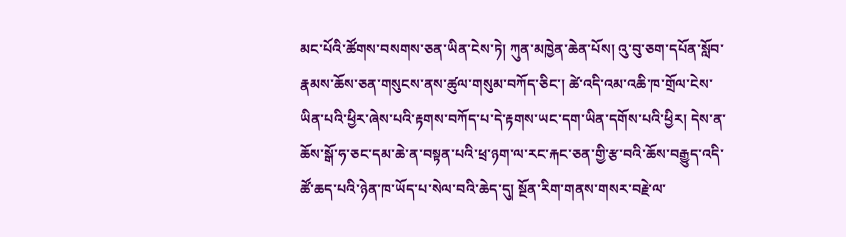མང་པོའི་ཚོགས་བསགས་ཅན་ཡིན་ངེས་ཏེ། ཀུན་མཁྱེན་ཆེན་པོས། འུ་བུ་ཅག་དཔོན་སློབ་རྣམས་ཆོས་ཅན་གསུངས་ནས་ཚུལ་གསུམ་བཀོད་ཅིང་། ཚེ་འདི་འམ་འཆི་ཁ་གྲོལ་ངེས་ཡིན་པའི་ཕྱིར་ཞེས་པའི་རྟགས་བཀོད་པ་དེ་རྟགས་ཡང་དག་ཡིན་དགོས་པའི་ཕྱིར། དེས་ན་ཆོས་སྒོ་ཧ་ཅང་དམ་ཆེ་ན་བསྟན་པའི་ཕྲ་ཉག་ལ་རང་རྐང་ཅན་གྱི་རྩ་བའི་ཆོས་བརྒྱུད་འདི་ཚོ་ཆད་པའི་ཉེན་ཁ་ཡོད་པ་སེལ་བའི་ཆེད་དུ། སྔོན་རིག་གནས་གསར་བརྗེ་ལ་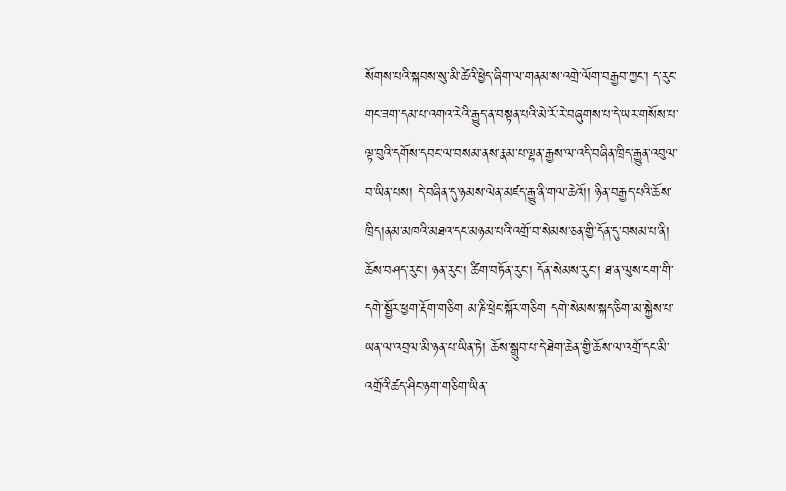སོགས་པའི་སྐབས་སུ་མི་ཚེའི་ཕྱེད་ཞིག་ལ་གནམ་ས་འགྲེ་ལོག་བརྒྱབ་ཀྱང་། ད་རུང་གང་ཟག་དམ་པ་འགའ་རེའི་རྒྱུད་ན་བསྟན་པའི་མེ་རོ་རེ་བཞུགས་པ་དེ་ཡར་གསོས་པ་ལྟ་བུའི་དགོས་དབང་ལ་བསམ་ནས་རྣམ་པ་ལྷན་རྒྱས་ལ་འདི་བཞིན་ཁྲིད་རྒྱུན་འབུལ་བ་ཡིན་པས། དེ་བཞིན་དུ་ཉམས་ལེན་མཛད་རྒྱུ་ནི་གལ་ཆེའོ།། ཉིན་བརྒྱད་པའི་ཆོས་ཁྲིད།ནམ་མཁའི་མཐའ་དང་མཉམ་པའི་འགྲོ་བ་སེམས་ཅན་གྱི་དོན་དུ་བསམ་པ་ནི། ཆོས་བཤད་རུང་། ཉན་རུང་། ཚིག་བཏོན་རུང་། དོན་སེམས་རུང་། ཐ་ན་ལུས་ངག་གི་དགེ་སྦྱོར་ཕྱག་རྡོག་གཅིག མ་ཎི་ཕྲེང་སྐོར་གཅིག དགེ་སེམས་སྐད་ཅིག་མ་སྐྱེས་པ་ཡན་ལ་འབྲལ་མི་ཉན་པ་ཡིན་ཏེ། ཆོས་སྒྲུབ་པ་དེ་ཐེག་ཆེན་གྱི་ཆོས་ལ་འགྲོ་དང་མི་འགྲོའི་ཚད་ཤིང་ཉག་གཅིག་ཡིན་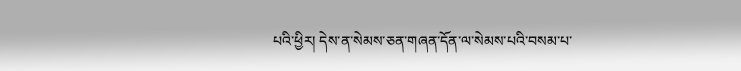པའི་ཕྱིར། དེས་ན་སེམས་ཅན་གཞན་དོན་ལ་སེམས་པའི་བསམ་པ་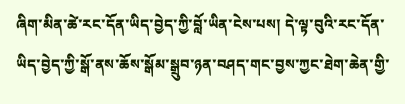ཞིག་མིན་ཚེ་རང་དོན་ཡིད་བྱེད་ཀྱི་བློ་ཡིན་ངེས་པས། དེ་ལྟ་བུའི་རང་དོན་ཡིད་བྱེད་ཀྱི་སྒོ་ནས་ཆོས་སྒོམ་སྒྲུབ་ཉན་བཤད་གང་བྱས་ཀྱང་ཐེག་ཆེན་གྱི་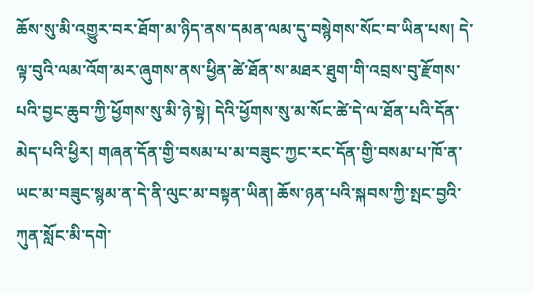ཆོས་སུ་མི་འགྱུར་བར་ཐོག་མ་ཉིད་ནས་དམན་ལམ་དུ་བསྙེགས་སོང་བ་ཡིན་པས། དེ་ལྟ་བུའི་ལམ་འོག་མར་ཞུགས་ནས་ཕྱིན་ཚེ་ཐོན་ས་མཐར་ཐུག་གི་འབྲས་བུ་རྫོགས་པའི་བྱང་ཆུབ་ཀྱི་ཕྱོགས་སུ་མི་ཉེ་སྟེ། དེའི་ཕྱོགས་སུ་མ་སོང་ཚེ་དེ་ལ་ཐོན་པའི་དོན་མེད་པའི་ཕྱིར། གཞན་དོན་གྱི་བསམ་པ་མ་བཟུང་ཀྱང་རང་དོན་གྱི་བསམ་པ་ཁོ་ན་ཡང་མ་བཟུང་སྙམ་ན་དེ་ནི་ལུང་མ་བསྟན་ཡིན། ཆོས་ཉན་པའི་སྐབས་ཀྱི་སྤང་བྱའི་ཀུན་སློང་མི་དགེ་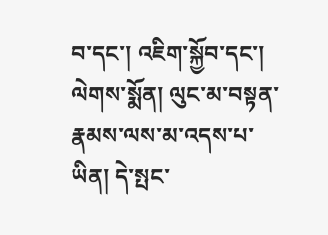བ་དང་། འཇིག་སྐྱོབ་དང་། ལེགས་སྨོན། ལུང་མ་བསྟན་རྣམས་ལས་མ་འདས་པ་ཡིན། དེ་སྤང་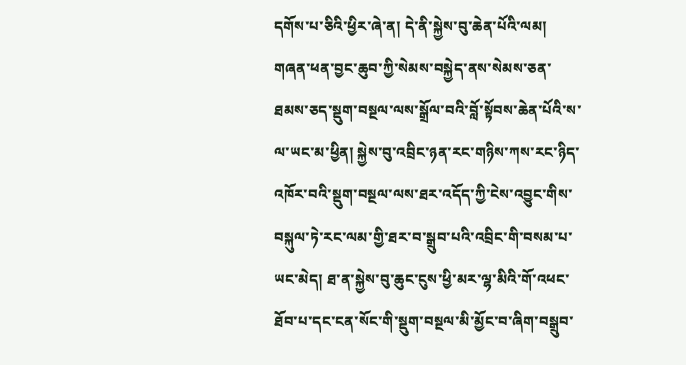དགོས་པ་ཅིའི་ཕྱིར་ཞེ་ན། དེ་ནི་སྐྱེས་བུ་ཆེན་པོའི་ལམ། གཞན་ཕན་བྱང་ཆུབ་ཀྱི་སེམས་བསྐྱེད་ནས་སེམས་ཅན་ཐམས་ཅད་སྡུག་བསྔལ་ལས་སྒྲོལ་བའི་བློ་སྟོབས་ཆེན་པོའི་ས་ལ་ཡང་མ་ཕྱིན། སྐྱེས་བུ་འབྲིང་ཉན་རང་གཉིས་ཀས་རང་ཉིད་འཁོར་བའི་སྡུག་བསྔལ་ལས་ཐར་འདོད་ཀྱི་ངེས་འབྱུང་གིས་བསྐུལ་ཏེ་རང་ལམ་གྱི་ཐར་བ་སྒྲུབ་པའི་འབྲིང་གི་བསམ་པ་ཡང་མེད། ཐ་ན་སྐྱེས་བུ་ཆུང་ངུས་ཕྱི་མར་ལྷ་མིའི་གོ་འཕང་ཐོབ་པ་དང་ངན་སོང་གི་སྡུག་བསྔལ་མི་མྱོང་བ་ཞིག་བསྒྲུབ་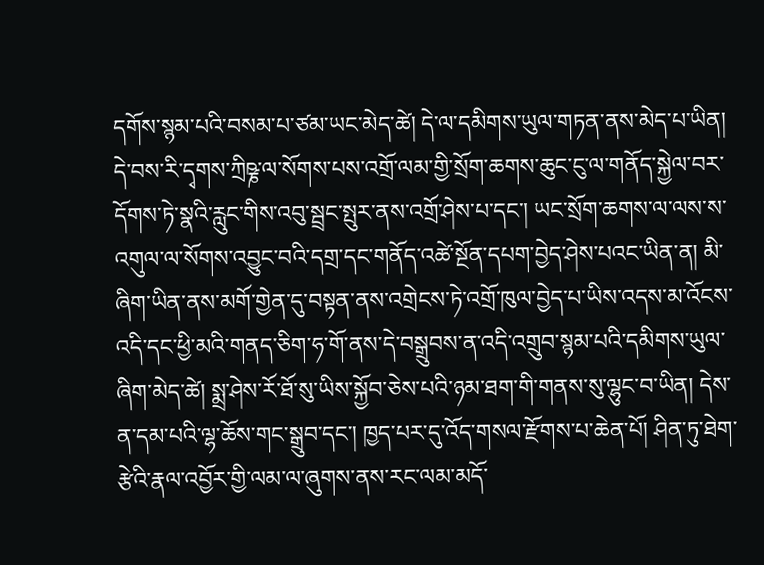དགོས་སྙམ་པའི་བསམ་པ་ཙམ་ཡང་མེད་ཚེ། དེ་ལ་དམིགས་ཡུལ་གཏན་ནས་མེད་པ་ཡིན། དེ་བས་རི་དྭགས་ཀྲིཥྞ་ལ་སོགས་པས་འགྲོ་ལམ་གྱི་སྲོག་ཆགས་ཆུང་ངུ་ལ་གནོད་སྐྱེལ་བར་དོགས་ཏེ་སྣའི་རླུང་གིས་འབུ་སྦྲང་སྤུར་ནས་འགྲོ་ཤེས་པ་དང་། ཡང་སྲོག་ཆགས་ལ་ལས་ས་འགུལ་ལ་སོགས་འབྱུང་བའི་དགྲ་དང་གནོད་འཚེ་སྔོན་དཔག་བྱེད་ཤེས་པའང་ཡིན་ན། མི་ཞིག་ཡིན་ནས་མགོ་གྱེན་དུ་བསྟན་ནས་འགྲེངས་ཏེ་འགྲོ་ཁུལ་བྱེད་པ་ཡིས་འདས་མ་འོངས་འདི་དང་ཕྱི་མའི་གནད་ཅིག་ཧ་གོ་ནས་དེ་བསྒྲུབས་ན་འདི་འགྲུབ་སྙམ་པའི་དམིགས་ཡུལ་ཞིག་མེད་ཚེ། སྨྲ་ཤེས་རོ་ཐོ་སུ་ཡིས་སྐྱོབ་ཅེས་པའི་ཉམ་ཐག་གི་གནས་སུ་ལྷུང་བ་ཡིན། དེས་ན་དམ་པའི་ལྷ་ཆོས་གང་སྒྲུབ་དང་། ཁྱད་པར་དུ་འོད་གསལ་རྫོགས་པ་ཆེན་པོ། ཤིན་ཏུ་ཐེག་རྩེའི་རྣལ་འབྱོར་གྱི་ལམ་ལ་ཞུགས་ནས་རང་ལམ་མདོ་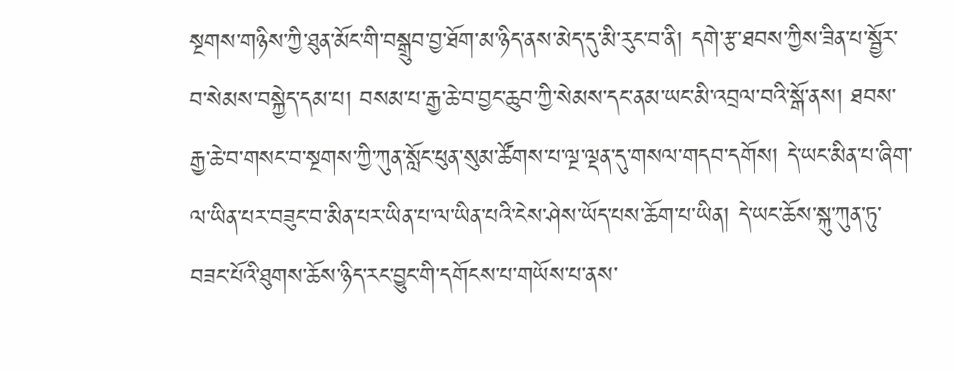སྔགས་གཉིས་ཀྱི་ཐུན་མོང་གི་བསྒྲུབ་བྱ་ཐོག་མ་ཉིད་ནས་མེད་དུ་མི་རུང་བ་ནི། དགེ་རྩ་ཐབས་ཀྱིས་ཟིན་པ་སྦྱོར་བ་སེམས་བསྐྱེད་དམ་པ། བསམ་པ་རྒྱ་ཆེ་བ་བྱང་ཆུབ་ཀྱི་སེམས་དང་ནམ་ཡང་མི་འབྲལ་བའི་སྒོ་ནས། ཐབས་རྒྱ་ཆེ་བ་གསང་བ་སྔགས་ཀྱི་ཀུན་སློང་ཕུན་སུམ་ཚོགས་པ་ལྔ་ལྡན་དུ་གསལ་གདབ་དགོས། དེ་ཡང་མིན་པ་ཞིག་ལ་ཡིན་པར་བཟུང་བ་མིན་པར་ཡིན་པ་ལ་ཡིན་པའི་ངེས་ཤེས་ཡོད་པས་ཆོག་པ་ཡིན། དེ་ཡང་ཆོས་སྐུ་ཀུན་ཏུ་བཟང་པོའི་ཐུགས་ཆོས་ཉིད་རང་བྱུང་གི་དགོངས་པ་གཡོས་པ་ནས་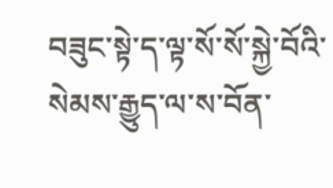བཟུང་སྟེ་ད་ལྟ་སོ་སོ་སྐྱེ་བོའི་སེམས་རྒྱུད་ལ་ས་བོན་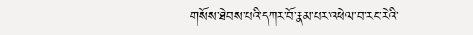གསོས་ཐེབས་པའི་དཀར་བོ་རྣམ་པར་འཕེལ་བ་རང་རེའི་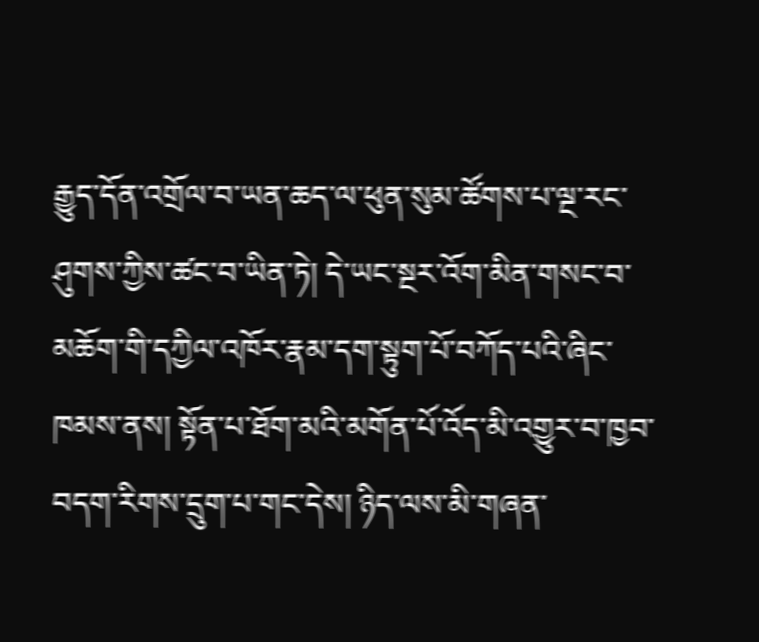རྒྱུད་དོན་འགྲོལ་བ་ཡན་ཆད་ལ་ཕུན་སུམ་ཚོགས་པ་ལྔ་རང་ཤུགས་ཀྱིས་ཚང་བ་ཡིན་ཏེ། དེ་ཡང་སྔར་འོག་མིན་གསང་བ་མཆོག་གི་དཀྱིལ་འཁོར་རྣམ་དག་སྟུག་པོ་བཀོད་པའི་ཞིང་ཁམས་ནས། སྟོན་པ་ཐོག་མའི་མགོན་པོ་འོད་མི་འགྱུར་བ་ཁྱབ་བདག་རིགས་དྲུག་པ་གང་དེས། ཉིད་ལས་མི་གཞན་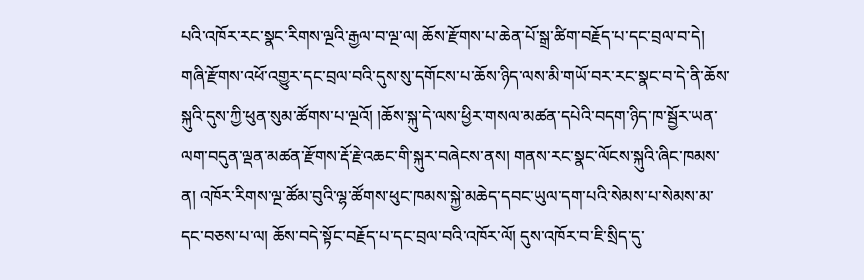པའི་འཁོར་རང་སྣང་རིགས་ལྔའི་རྒྱལ་བ་ལྔ་ལ། ཆོས་རྫོགས་པ་ཆེན་པོ་སྒྲ་ཚིག་བརྗོད་པ་དང་བྲལ་བ་དེ། གཞི་རྫོགས་འཕོ་འགྱུར་དང་བྲལ་བའི་དུས་སུ་དགོངས་པ་ཆོས་ཉིད་ལས་མི་གཡོ་བར་རང་སྣང་བ་དེ་ནི་ཆོས་སྐུའི་དུས་ཀྱི་ཕུན་སུམ་ཚོགས་པ་ལྔའོ། །ཆོས་སྐུ་དེ་ལས་ཕྱིར་གསལ་མཚན་དཔེའི་བདག་ཉིད་ཁ་སྦྱོར་ཡན་ལག་བདུན་ལྡན་མཚན་རྫོགས་རྡོ་རྗེ་འཆང་གི་སྐུར་བཞེངས་ནས། གནས་རང་སྣང་ལོངས་སྐུའི་ཞིང་ཁམས་ན། འཁོར་རིགས་ལྔ་ཚོམ་བུའི་ལྷ་ཚོགས་ཕུང་ཁམས་སྐྱེ་མཆེད་དབང་ཡུལ་དག་པའི་སེམས་པ་སེམས་མ་དང་བཅས་པ་ལ། ཆོས་བདེ་སྟོང་བརྗོད་པ་དང་བྲལ་བའི་འཁོར་ལོ། དུས་འཁོར་བ་ཇི་སྲིད་དུ་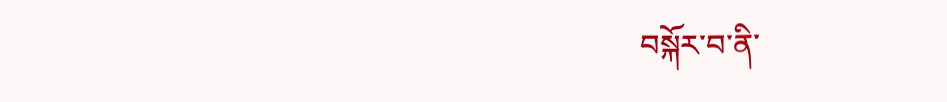བསྐོར་བ་ནི་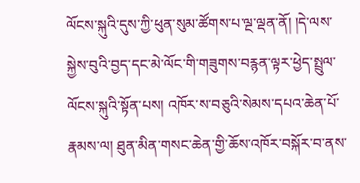ལོངས་སྐུའི་དུས་ཀྱི་ཕུན་སུམ་ཚོགས་པ་ལྔ་ལྡན་ནོ། །དེ་ལས་སྐྱེས་བུའི་བྱད་དང་མེ་ལོང་གི་གཟུགས་བརྙན་ལྟར་ཕྱེད་སྤྲུལ་ལོངས་སྐུའི་སྟོན་པས། འཁོར་ས་བཅུའི་སེམས་དཔའ་ཆེན་པོ་རྣམས་ལ། ཐུན་མིན་གསང་ཆེན་གྱི་ཆོས་འཁོར་བསྐོར་བ་ནས་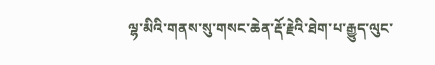ལྷ་མིའི་གནས་སུ་གསང་ཆེན་རྡོ་རྗེའི་ཐེག་པ་རྒྱུད་ལུང་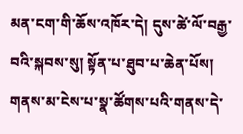མན་ངག་གི་ཆོས་འཁོར་དེ། དུས་ཚེ་ལོ་བརྒྱ་བའི་སྐབས་སུ། སྟོན་པ་ཐུབ་པ་ཆེན་པོས། གནས་མ་ངེས་པ་སྣ་ཚོགས་པའི་གནས་དེ་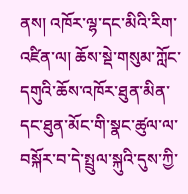ནས། འཁོར་ལྷ་དང་མིའི་རིག་འཛིན་ལ། ཆོས་སྡེ་གསུམ་ཀློང་དགུའི་ཆོས་འཁོར་ཐུན་མིན་དང་ཐུན་མོང་གི་སྣང་ཚུལ་ལ་བསྐོར་བ་དེ་སྤྲུལ་སྐུའི་དུས་ཀྱི་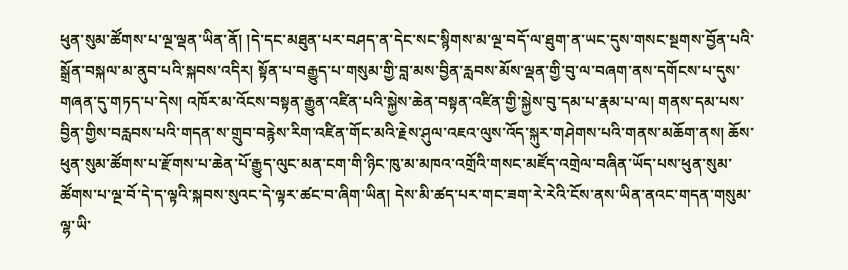ཕུན་སུམ་ཚོགས་པ་ལྔ་ལྡན་ཡིན་ནོ། །དེ་དང་མཐུན་པར་བཤད་ན་དེང་སང་སྙིགས་མ་ལྔ་བདོ་ལ་ཐུག་ན་ཡང་དུས་གསང་སྔགས་བྱོན་པའི་སྒྲོན་བསྐལ་མ་ནུབ་པའི་སྐབས་འདིར། སྟོན་པ་བརྒྱུད་པ་གསུམ་གྱི་བླ་མས་བྱིན་རླབས་མོས་ལྡན་གྱི་བུ་ལ་བཞག་ནས་དགོངས་པ་དུས་གཞན་དུ་གཏད་པ་དེས། འཁོར་མ་འོངས་བསྟན་རྒྱུན་འཛིན་པའི་སྐྱེས་ཆེན་བསྟན་འཛིན་གྱི་སྐྱེས་བུ་དམ་པ་རྣམ་པ་ལ། གནས་དམ་པས་བྱིན་གྱིས་བརླབས་པའི་གདན་ས་གྲུབ་བརྙེས་རིག་འཛིན་གོང་མའི་རྗེས་ཤུལ་འཇའ་ལུས་འོད་སྐུར་གཤེགས་པའི་གནས་མཆོག་ནས། ཆོས་ཕུན་སུམ་ཚོགས་པ་རྫོགས་པ་ཆེན་པོ་རྒྱུད་ལུང་མན་ངག་གི་ཉིང་ཁུ་མ་མཁའ་འགྲོའི་གསང་མཛོད་འགྲེལ་བཞིན་ཡོད་པས་ཕུན་སུམ་ཚོགས་པ་ལྔ་བོ་དེ་ད་ལྟའི་སྐབས་སུའང་དེ་ལྟར་ཚང་བ་ཞིག་ཡིན། དེས་མི་ཚད་པར་གང་ཟག་རེ་རེའི་ངོས་ནས་ཡིན་ནའང་གདན་གསུམ་ལྷ་ཡི་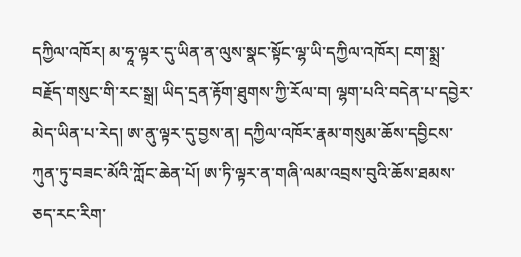དཀྱིལ་འཁོར། མ་ཧཱ་ལྟར་དུ་ཡིན་ན་ལུས་སྣང་སྟོང་ལྷ་ཡི་དཀྱིལ་འཁོར། ངག་སྨྲ་བརྗོད་གསུང་གི་རང་སྒྲ། ཡིད་དྲན་རྟོག་ཐུགས་ཀྱི་རོལ་བ། ལྷག་པའི་བདེན་པ་དབྱེར་མེད་ཡིན་པ་རེད། ཨ་ནུ་ལྟར་དུ་བྱས་ན། དཀྱིལ་འཁོར་རྣམ་གསུམ་ཆོས་དབྱིངས་ཀུན་ཏུ་བཟང་མོའི་ཀློང་ཆེན་པོ། ཨ་ཏི་ལྟར་ན་གཞི་ལམ་འབྲས་བུའི་ཆོས་ཐམས་ཅད་རང་རིག་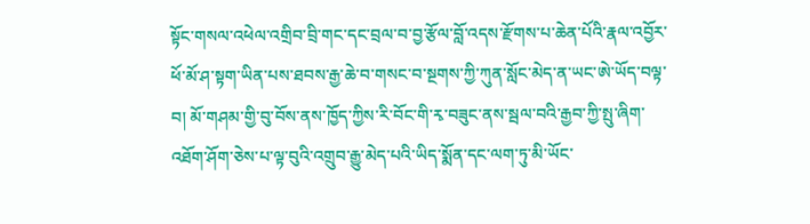སྟོང་གསལ་འཕེལ་འགྲིབ་བྲི་གང་དང་བྲལ་བ་བྱ་རྩོལ་བློ་འདས་རྫོགས་པ་ཆེན་པོའི་རྣལ་འབྱོར་ཕོ་མོ་ཤ་སྟག་ཡིན་པས་ཐབས་རྒྱ་ཆེ་བ་གསང་བ་སྔགས་ཀྱི་ཀུན་སློང་མེད་ན་ཡང་ཨེ་ཡོད་བལྟ་བ། མོ་གཤམ་གྱི་བུ་བོས་ནས་ཁྱོད་ཀྱིས་རི་བོང་གི་རྭ་བཟུང་ནས་སྦལ་བའི་རྒྱབ་ཀྱི་སྤུ་ཞིག་འཐོག་ཤོག་ཅེས་པ་ལྟ་བུའི་འགྲུབ་རྒྱུ་མེད་པའི་ཡིད་སྨོན་དང་ལག་ཏུ་མི་ཡོང་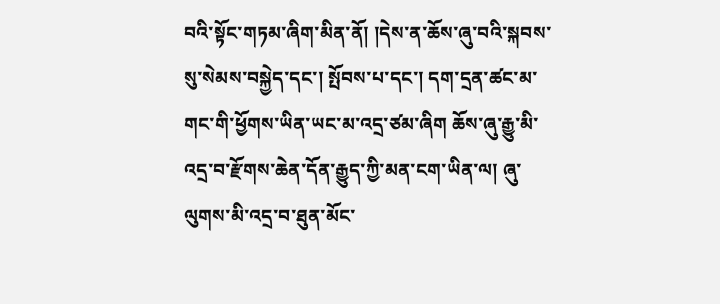བའི་སྟོང་གཏམ་ཞིག་མིན་ནོ། །དེས་ན་ཆོས་ཞུ་བའི་སྐབས་སུ་སེམས་བསྐྱེད་དང་། སྤོབས་པ་དང་། དག་དྲན་ཚང་མ་གང་གི་ཕྱོགས་ཡིན་ཡང་མ་འདྲ་ཙམ་ཞིག ཆོས་ཞུ་རྒྱུ་མི་འདྲ་བ་རྫོགས་ཆེན་དོན་རྒྱུད་ཀྱི་མན་ངག་ཡིན་ལ། ཞུ་ལུགས་མི་འདྲ་བ་ཐུན་མོང་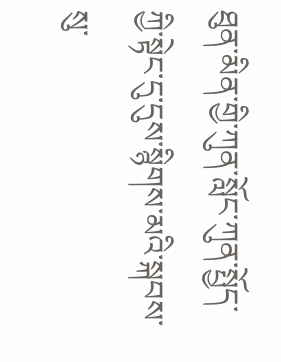ཐུན་མིན་གྱི་ཀུན་སློང་ཀུན་སྤྱོད་ཀྱི་སྟེང་དུ་དུས་སྙིགས་མའི་སྐབས་སུ་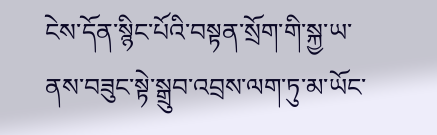ངེས་དོན་སྙིང་པོའི་བསྟན་སྲོག་གི་སྐྱ་ཡ་ནས་བཟུང་སྟེ་སྒྲུབ་འབྲས་ལག་ཏུ་མ་ཡོང་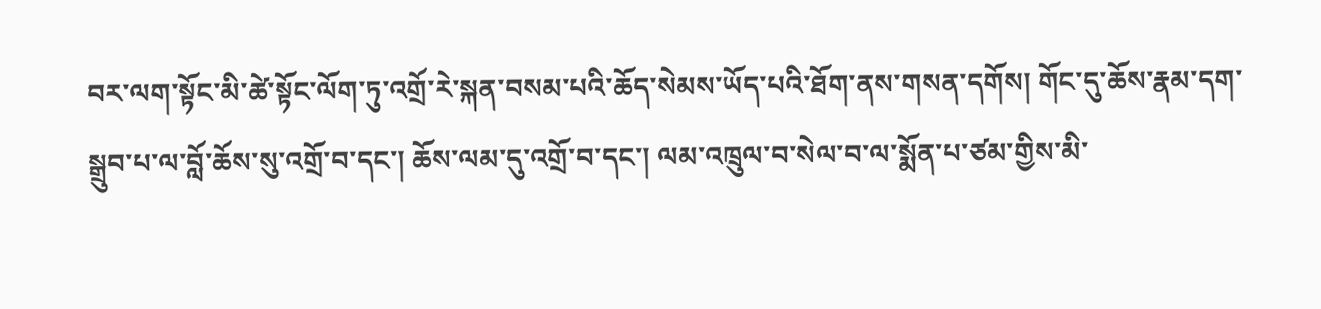བར་ལག་སྟོང་མི་ཚེ་སྟོང་ལོག་ཏུ་འགྲོ་རེ་སྐན་བསམ་པའི་ཆོད་སེམས་ཡོད་པའི་ཐོག་ནས་གསན་དགོས། གོང་དུ་ཆོས་རྣམ་དག་སྒྲུབ་པ་ལ་བློ་ཆོས་སུ་འགྲོ་བ་དང་། ཆོས་ལམ་དུ་འགྲོ་བ་དང་། ལམ་འཁྲུལ་བ་སེལ་བ་ལ་སྨོན་པ་ཙམ་གྱིས་མི་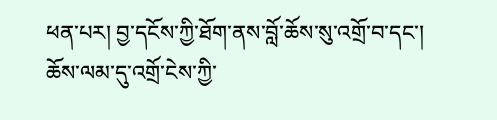ཕན་པར། བྱ་དངོས་ཀྱི་ཐོག་ནས་བློ་ཆོས་སུ་འགྲོ་བ་དང་། ཆོས་ལམ་དུ་འགྲོ་ངེས་ཀྱི་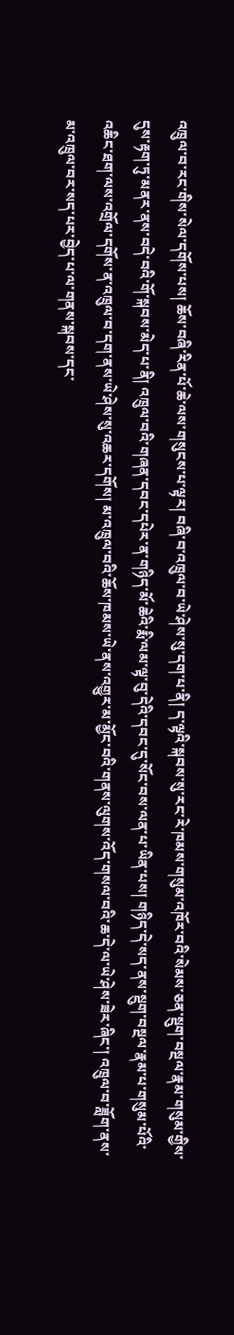འཁྲུལ་བ་རང་གིས་སེལ་དགོས་པས། ཆོས་བཞི་རིན་པོ་ཆེ་ལས་གསུངས་པ་ལྟར། བཞི་བ་འཁྲུལ་བ་ཡེ་ཤེས་སུ་དག་པ་ནི། ད་ལྟའི་སྐབས་སུ་རང་རེ་ཁམས་གསུམ་འཁོར་བའི་སེམས་ཅན་སྡུག་བསྔལ་རྣམ་གསུམ་གྱིས་དུས་རྟག་ཏུ་མནར་ནས་བདེ་བའི་གོ་སྐབས་མེད་པ་ནི། འཁྲུལ་བའི་གཞན་དབང་དཔེར་ན་གཉིད་མོ་ཆེའི་རྨི་ལམ་ལྟ་བུ་དེའི་དབང་དུ་སོང་བས་ལན་པ་ཡིན་པས། གཉིད་དེ་སད་ནས་སྡུག་བསྔལ་རྣམ་པ་གསུམ་པོའི་འཆིང་ཐག་ལས་འགྲོལ་དགོས་ན་འཁྲུལ་བ་དག་ནས་ཡེ་ཤེས་སུ་འཆར་དགོས། མ་འཁྲུལ་བའི་ཆོས་ཁམས་ཡེ་ནས་འགྱུར་མ་མྱོང་བའི་གནས་ལུགས་འོད་གསལ་བའི་ཆ་དེ་ལ་ཡེ་ཤེས་ཟེར་ཞིང་། འཁྲུལ་བ་ཟློག་ནས་མ་འཁྲུལ་བར་སད་པར་བྱེད་པ་ལ་གནས་སྐབས་དང་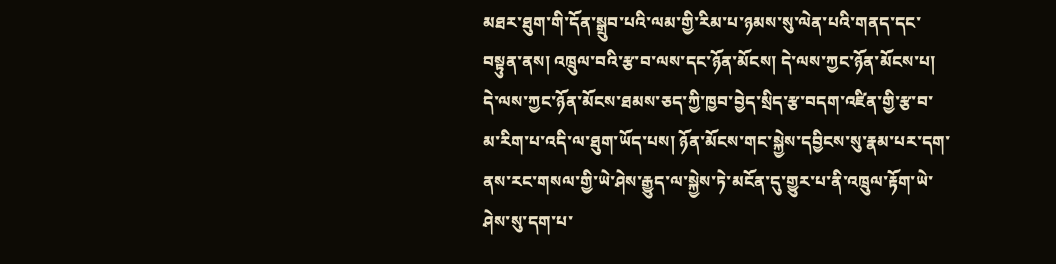མཐར་ཐུག་གི་དོན་སྒྲུབ་པའི་ལམ་གྱི་རིམ་པ་ཉམས་སུ་ལེན་པའི་གནད་དང་བསྟུན་ནས། འཁྲུལ་བའི་རྩ་བ་ལས་དང་ཉོན་མོངས། དེ་ལས་ཀྱང་ཉོན་མོངས་པ། དེ་ལས་ཀྱང་ཉོན་མོངས་ཐམས་ཅད་ཀྱི་ཁྱབ་བྱེད་སྲིད་རྩ་བདག་འཛིན་གྱི་རྩ་བ་མ་རིག་པ་འདི་ལ་ཐུག་ཡོད་པས། ཉོན་མོངས་གང་སྐྱེས་དབྱིངས་སུ་རྣམ་པར་དག་ནས་རང་གསལ་གྱི་ཡེ་ཤེས་རྒྱུད་ལ་སྐྱེས་ཏེ་མངོན་དུ་གྱུར་པ་ནི་འཁྲུལ་རྟོག་ཡེ་ཤེས་སུ་དག་པ་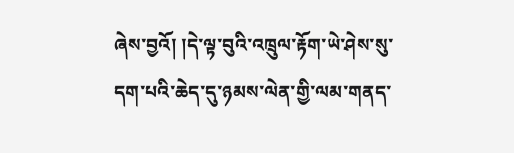ཞེས་བྱའོ། །དེ་ལྟ་བུའི་འཁྲུལ་རྟོག་ཡེ་ཤེས་སུ་དག་པའི་ཆེད་དུ་ཉམས་ལེན་གྱི་ལམ་གནད་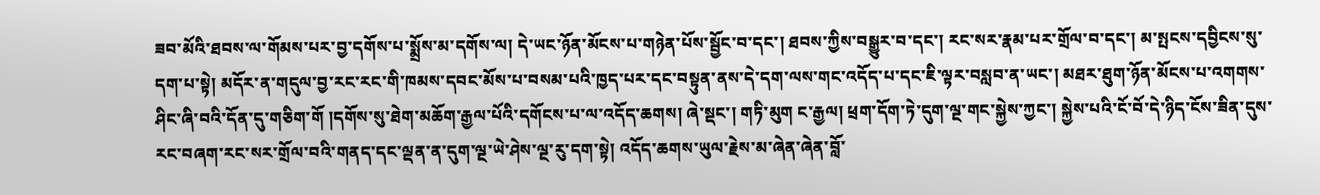ཟབ་མོའི་ཐབས་ལ་གོམས་པར་བྱ་དགོས་པ་སྨྲོས་མ་དགོས་ལ། དེ་ཡང་ཉོན་མོངས་པ་གཉེན་པོས་སྦྱོང་བ་དང་། ཐབས་ཀྱིས་བསྒྱུར་བ་དང་། རང་སར་རྣམ་པར་གྲོལ་བ་དང་། མ་སྤངས་དབྱིངས་སུ་དག་པ་སྟེ། མདོར་ན་གདུལ་བྱ་རང་རང་གི་ཁམས་དབང་མོས་པ་བསམ་པའི་ཁྱད་པར་དང་བསྟུན་ནས་དེ་དག་ལས་གང་འདོད་པ་དང་ཇི་ལྟར་བསླབ་ན་ཡང་། མཐར་ཐུག་ཉོན་མོངས་པ་འགགས་ཤིང་ཞི་བའི་དོན་དུ་གཅིག་གོ །དགོས་སུ་ཐེག་མཆོག་རྒྱལ་པོའི་དགོངས་པ་ལ་འདོད་ཆགས། ཞེ་སྡང་། གཏི་མུག ང་རྒྱལ། ཕྲག་དོག་ཏེ་དུག་ལྔ་གང་སྐྱེས་ཀྱང་། སྐྱེས་པའི་ངོ་བོ་དེ་ཉིད་ངོས་ཟིན་དུས་རང་བཞག་རང་སར་གྲོལ་བའི་གནད་དང་ལྡན་ན་དུག་ལྔ་ཡེ་ཤེས་ལྔ་རུ་དག་སྟེ། འདོད་ཆགས་ཡུལ་རྗེས་མ་ཞེན་ཞེན་བློ་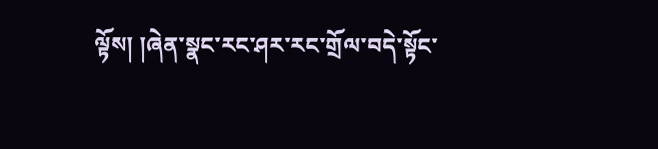ལྟོས། །ཞེན་སྣང་རང་ཤར་རང་གྲོལ་བདེ་སྟོང་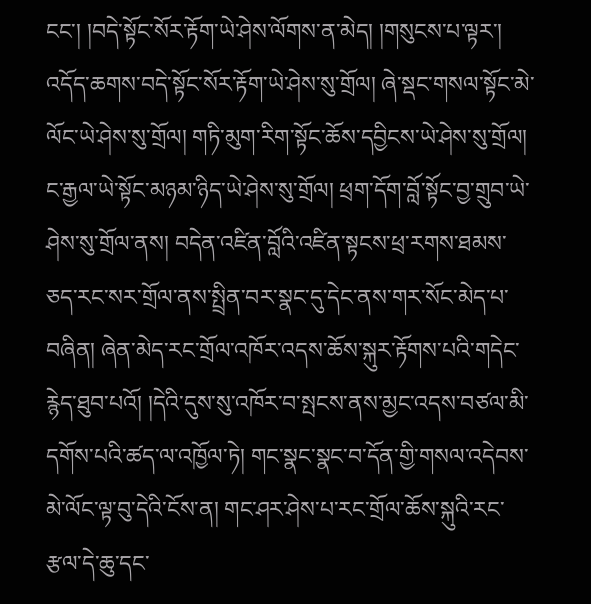ངང་། །བདེ་སྟོང་སོར་རྟོག་ཡེ་ཤེས་ལོགས་ན་མེད། །གསུངས་པ་ལྟར་། འདོད་ཆགས་བདེ་སྟོང་སོར་རྟོག་ཡེ་ཤེས་སུ་གྲོལ། ཞེ་སྡང་གསལ་སྟོང་མེ་ལོང་ཡེ་ཤེས་སུ་གྲོལ། གཏི་མུག་རིག་སྟོང་ཆོས་དབྱིངས་ཡེ་ཤེས་སུ་གྲོལ། ང་རྒྱལ་ཡེ་སྟོང་མཉམ་ཉིད་ཡེ་ཤེས་སུ་གྲོལ། ཕྲག་དོག་བློ་སྟོང་བྱ་གྲུབ་ཡེ་ཤེས་སུ་གྲོལ་ནས། བདེན་འཛིན་བློའི་འཛིན་སྟངས་ཕྲ་རགས་ཐམས་ཅད་རང་སར་གྲོལ་ནས་སྤྲིན་བར་སྣང་དུ་དེང་ནས་གར་སོང་མེད་པ་བཞིན། ཞེན་མེད་རང་གྲོལ་འཁོར་འདས་ཆོས་སྐུར་རྟོགས་པའི་གདེང་རྙེད་ཐུབ་པའོ། །དེའི་དུས་སུ་འཁོར་བ་སྤངས་ནས་མྱང་འདས་བཙལ་མི་དགོས་པའི་ཚད་ལ་འཁྱོལ་ཏེ། གང་སྣང་སྣང་བ་དོན་གྱི་གསལ་འདེབས་མེ་ལོང་ལྟ་བུ་དེའི་ངོས་ན། གང་ཤར་ཤེས་པ་རང་གྲོལ་ཆོས་སྐུའི་རང་རྩལ་དེ་ཆུ་དང་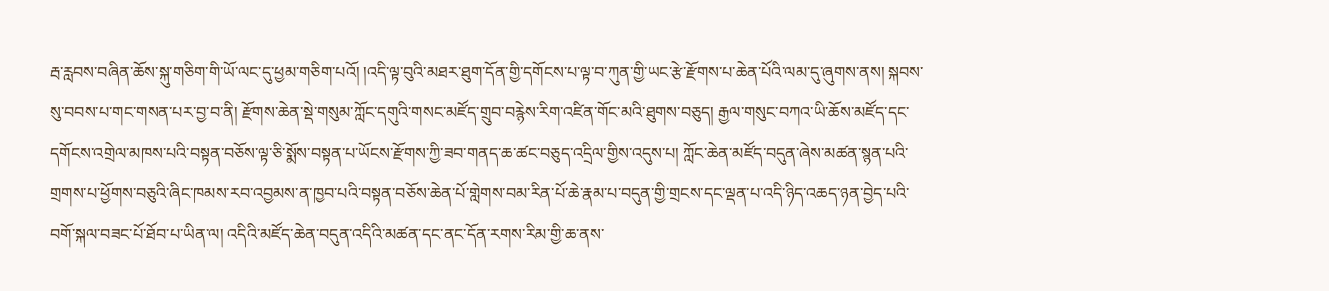རྦ་རླབས་བཞིན་ཆོས་སྐུ་གཅིག་གི་ཡོ་ལང་དུ་ཕྱམ་གཅིག་པའོ། །འདི་ལྟ་བུའི་མཐར་ཐུག་དོན་གྱི་དགོངས་པ་ལྟ་བ་ཀུན་གྱི་ཡང་རྩེ་རྫོགས་པ་ཆེན་པོའི་ལམ་དུ་ཞུགས་ནས། སྐབས་སུ་བབས་པ་གང་གསན་པར་བྱ་བ་ནི། རྫོགས་ཆེན་སྡེ་གསུམ་ཀློང་དགུའི་གསང་མཛོད་གྲུབ་བརྙེས་རིག་འཛིན་གོང་མའི་ཐུགས་བཅུད། རྒྱལ་གསུང་བཀའ་ཡི་ཆོས་མཛོད་དང་དགོངས་འགྲེལ་མཁས་པའི་བསྟན་བཅོས་ལྟ་ཅི་སྨོས་བསྟན་པ་ཡོངས་རྫོགས་ཀྱི་ཟབ་གནད་ཆ་ཚང་བཅུད་འདྲིལ་གྱིས་འདུས་པ། ཀློང་ཆེན་མཛོད་བདུན་ཞེས་མཚན་སྙན་པའི་གྲགས་པ་ཕྱོགས་བཅུའི་ཞིང་ཁམས་རབ་འབྱམས་ན་ཁྱབ་པའི་བསྟན་བཅོས་ཆེན་པོ་གླེགས་བམ་རིན་པོ་ཆེ་རྣམ་པ་བདུན་གྱི་གྲངས་དང་ལྡན་པ་འདི་ཉིད་འཆད་ཉན་བྱེད་པའི་བགོ་སྐལ་བཟང་པོ་ཐོབ་པ་ཡིན་ལ། འདིའི་མཛོད་ཆེན་བདུན་འདིའི་མཚན་དང་ནང་དོན་རགས་རིམ་གྱི་ཆ་ནས་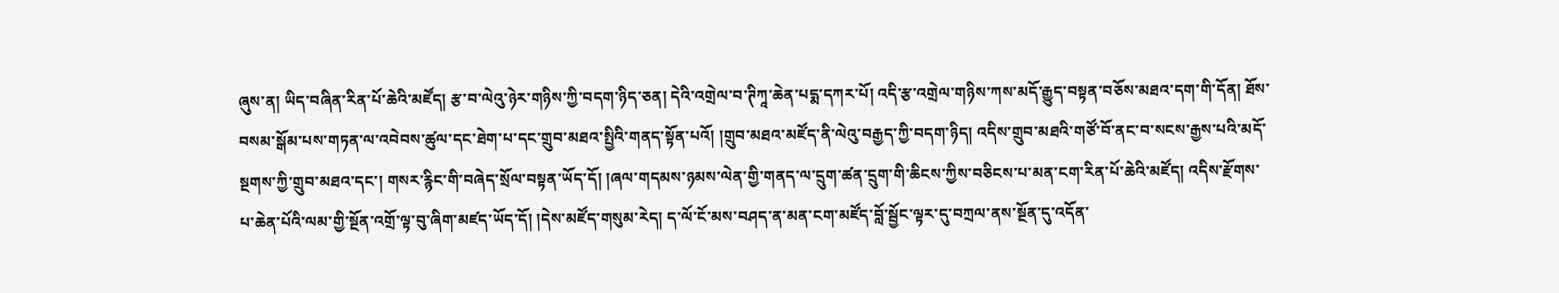ཞུས་ན། ཡིད་བཞིན་རིན་པོ་ཆེའི་མཛོད། རྩ་བ་ལེའུ་ཉེར་གཉིས་ཀྱི་བདག་ཉིད་ཅན། དེའི་འགྲེལ་བ་ཊིཀཱ་ཆེན་པདྨ་དཀར་པོ། འདི་རྩ་འགྲེལ་གཉིས་ཀས་མདོ་རྒྱུད་བསྟན་བཅོས་མཐའ་དག་གི་དོན། ཐོས་བསམ་སྒོམ་པས་གཏན་ལ་འབེབས་ཚུལ་དང་ཐེག་པ་དང་གྲུབ་མཐའ་སྤྱིའི་གནད་སྟོན་པའོ། །གྲུབ་མཐའ་མཛོད་ནི་ལེའུ་བརྒྱད་ཀྱི་བདག་ཉིད། འདིས་གྲུབ་མཐའི་གཙོ་བོ་ནང་བ་སངས་རྒྱས་པའི་མདོ་སྔགས་ཀྱི་གྲུབ་མཐའ་དང་། གསར་རྙིང་གི་བཞེད་སྲོལ་བསྟན་ཡོད་དོ། །ཞལ་གདམས་ཉམས་ལེན་གྱི་གནད་ལ་དྲུག་ཚན་དྲུག་གི་ཆིངས་ཀྱིས་བཅིངས་པ་མན་ངག་རིན་པོ་ཆེའི་མཛོད། འདིས་རྫོགས་པ་ཆེན་པོའི་ལམ་གྱི་སྔོན་འགྲོ་ལྟ་བུ་ཞིག་མཛད་ཡོད་དོ། །དེས་མཛོད་གསུམ་རེད། ད་ལོ་ངོ་མས་བཤད་ན་མན་ངག་མཛོད་བློ་སྦྱོང་ལྟར་དུ་བཀྲལ་ནས་སྔོན་དུ་འདོན་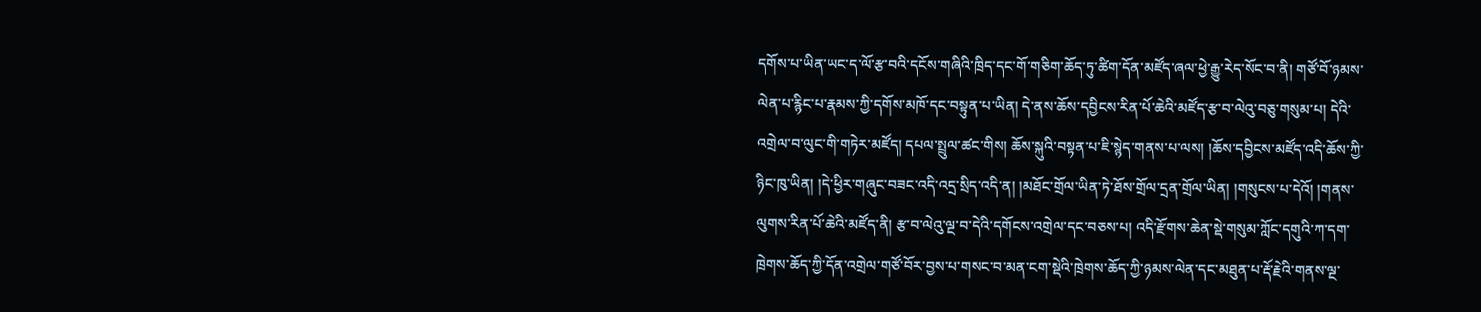དགོས་པ་ཡིན་ཡང་ད་ལོ་རྩ་བའི་དངོས་གཞིའི་ཁྲིད་དང་གོ་གཅིག་ཆོད་ཏུ་ཚིག་དོན་མཛོད་ཞལ་ཕྱེ་རྒྱུ་རེད་སོང་བ་ནི། གཙོ་བོ་ཉམས་ལེན་པ་རྙིང་པ་རྣམས་ཀྱི་དགོས་མཁོ་དང་བསྟུན་པ་ཡིན། དེ་ནས་ཆོས་དབྱིངས་རིན་པོ་ཆེའི་མཛོད་རྩ་བ་ལེའུ་བཅུ་གསུམ་པ། དེའི་འགྲེལ་བ་ལུང་གི་གཏེར་མཛོད། དཔལ་སྤྲུལ་ཚང་གིས། ཆོས་སྐུའི་བསྟན་པ་ཇི་སྙེད་གནས་པ་ལས། །ཆོས་དབྱིངས་མཛོད་འདི་ཆོས་ཀྱི་ཉིང་ཁུ་ཡིན། །དེ་ཕྱིར་གཞུང་བཟང་འདི་འདྲ་སྲིད་འདི་ན། །མཐོང་གྲོལ་ཡིན་ཏེ་ཐོས་གྲོལ་དྲན་གྲོལ་ཡིན། །གསུངས་པ་དེའོ། །གནས་ལུགས་རིན་པོ་ཆེའི་མཛོད་ནི། རྩ་བ་ལེའུ་ལྔ་བ་དེའི་དགོངས་འགྲེལ་དང་བཅས་པ། འདི་རྫོགས་ཆེན་སྡེ་གསུམ་ཀློང་དགུའི་ཀ་དག་ཁྲེགས་ཆོད་ཀྱི་དོན་འགྲེལ་གཙོ་བོར་བྱས་པ་གསང་བ་མན་ངག་སྡེའི་ཁྲེགས་ཆོད་ཀྱི་ཉམས་ལེན་དང་མཐུན་པ་རྡོ་རྗེའི་གནས་ལྔ་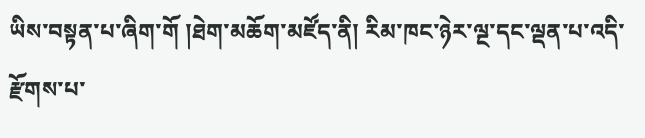ཡིས་བསྟན་པ་ཞིག་གོ །ཐེག་མཆོག་མཛོད་ནི། རིམ་ཁང་ཉེར་ལྔ་དང་ལྡན་པ་འདི་རྫོགས་པ་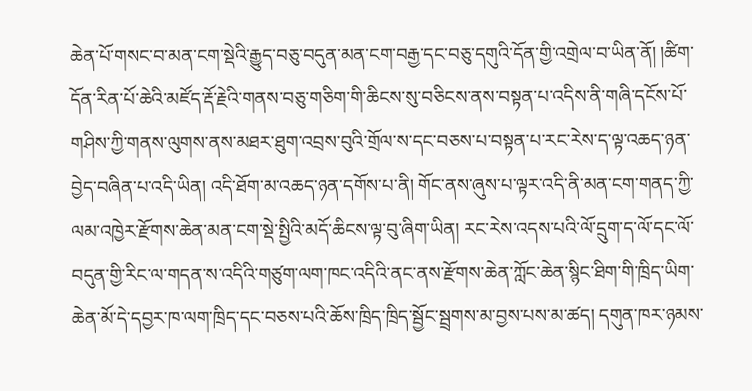ཆེན་པོ་གསང་བ་མན་ངག་སྡེའི་རྒྱུད་བཅུ་བདུན་མན་ངག་བརྒྱ་དང་བཅུ་དགུའི་དོན་གྱི་འགྲེལ་བ་ཡིན་ནོ། །ཚིག་དོན་རིན་པོ་ཆེའི་མཛོད་རྡོ་རྗེའི་གནས་བཅུ་གཅིག་གི་ཆིངས་སུ་བཅིངས་ནས་བསྟན་པ་འདིས་ནི་གཞི་དངོས་པོ་གཤིས་ཀྱི་གནས་ལུགས་ནས་མཐར་ཐུག་འབྲས་བུའི་གྲོལ་ས་དང་བཅས་པ་བསྟན་པ་རང་རེས་ད་ལྟ་འཆད་ཉན་བྱེད་བཞིན་པ་འདི་ཡིན། འདི་ཐོག་མ་འཆད་ཉན་དགོས་པ་ནི། གོང་ནས་ཞུས་པ་ལྟར་འདི་ནི་མན་ངག་གནད་ཀྱི་ལམ་འཁྱེར་རྫོགས་ཆེན་མན་ངག་སྡེ་སྤྱིའི་མདོ་ཆིངས་ལྟ་བུ་ཞིག་ཡིན། རང་རེས་འདས་པའི་ལོ་དྲུག་ད་ལོ་དང་ལོ་བདུན་གྱི་རིང་ལ་གདན་ས་འདིའི་གཙུག་ལག་ཁང་འདིའི་ནང་ནས་རྫོགས་ཆེན་ཀློང་ཆེན་སྙིང་ཐིག་གི་ཁྲིད་ཡིག་ཆེན་མོ་དེ་དབྱར་ཁ་ལག་ཁྲིད་དང་བཅས་པའི་ཆོས་ཁྲིད་ཁྲིད་སྦྱོང་སྦྲགས་མ་བྱས་པས་མ་ཚད། དགུན་ཁར་ཉམས་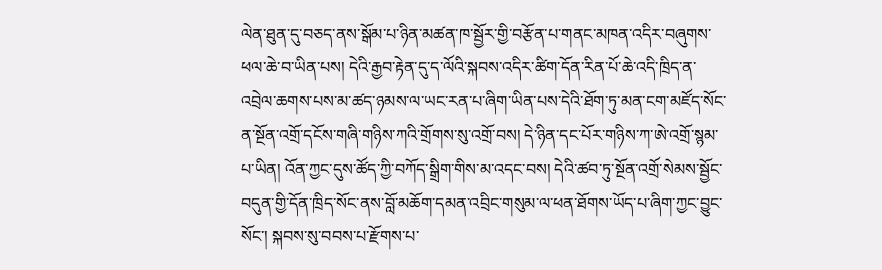ལེན་ཐུན་དུ་བཅད་ནས་སྒོམ་པ་ཉིན་མཚན་ཁ་སྦྱོར་གྱི་བརྩོན་པ་གནང་མཁན་འདིར་བཞུགས་ཕལ་ཆེ་བ་ཡིན་པས། དེའི་རྒྱབ་རྟེན་དུ་ད་ལོའི་སྐབས་འདིར་ཚིག་དོན་རིན་པོ་ཆེ་འདི་ཁྲིད་ན་འབྲེལ་ཆགས་པས་མ་ཚད་ཉམས་ལ་ཡང་རན་པ་ཞིག་ཡིན་པས་དེའི་ཐོག་ཏུ་མན་ངག་མཛོད་སོང་ན་སྔོན་འགྲོ་དངོས་གཞི་གཉིས་ཀའི་གྲོགས་སུ་འགྲོ་བས། དེ་ཉིན་དང་པོར་གཉིས་ཀ་ཨེ་འགྲོ་སྙམ་པ་ཡིན། འོན་ཀྱང་དུས་ཚོད་ཀྱི་བཀོད་སྒྲིག་གིས་མ་འདང་བས། དེའི་ཚབ་ཏུ་སྔོན་འགྲོ་སེམས་སྦྱོང་བདུན་གྱི་དོན་ཁྲིད་སོང་ནས་བློ་མཆོག་དམན་འབྲིང་གསུམ་ལ་ཕན་ཐོགས་ཡོད་པ་ཞིག་ཀྱང་བྱུང་སོང་། སྐབས་སུ་བབས་པ་རྫོགས་པ་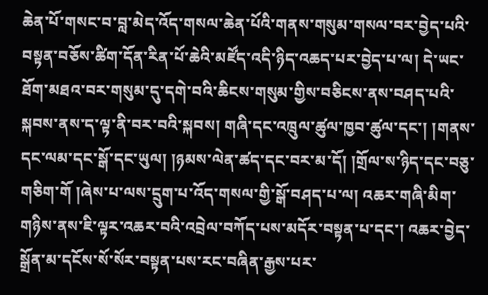ཆེན་པོ་གསང་བ་བླ་མེད་འོད་གསལ་ཆེན་པོའི་གནས་གསུམ་གསལ་བར་བྱེད་པའི་བསྟན་བཅོས་ཚིག་དོན་རིན་པོ་ཆེའི་མཛོད་འདི་ཉིད་འཆད་པར་བྱེད་པ་ལ། དེ་ཡང་ཐོག་མཐའ་བར་གསུམ་དུ་དགེ་བའི་ཆིངས་གསུམ་གྱིས་བཅིངས་ནས་བཤད་པའི་སྐབས་ནས་ད་ལྟ་ནི་བར་བའི་སྐབས། གཞི་དང་འཁྲུལ་ཚུལ་ཁྱབ་ཚུལ་དང་། །གནས་དང་ལམ་དང་སྒོ་དང་ཡུལ། །ཉམས་ལེན་ཚད་དང་བར་མ་དོ། །གྲོལ་ས་ཉིད་དང་བཅུ་གཅིག་གོ །ཞེས་པ་ལས་དྲུག་པ་འོད་གསལ་གྱི་སྒོ་བཤད་པ་ལ། འཆར་གཞི་མིག་གཉིས་ནས་ཇི་ལྟར་འཆར་བའི་འབྲེལ་བཀོད་པས་མདོར་བསྟན་པ་དང་། འཆར་བྱེད་སྒྲོན་མ་དངོས་སོ་སོར་བསྟན་པས་རང་བཞིན་རྒྱས་པར་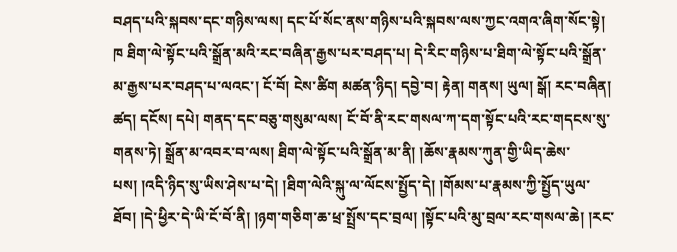བཤད་པའི་སྐབས་དང་གཉིས་ལས། དང་པོ་སོང་ནས་གཉིས་པའི་སྐབས་ལས་ཀྱང་འགའ་ཞིག་སོང་སྟེ། ཁ ཐིག་ལེ་སྟོང་པའི་སྒྲོན་མའི་རང་བཞིན་རྒྱས་པར་བཤད་པ། དེ་རིང་གཉིས་པ་ཐིག་ལེ་སྟོང་པའི་སྒྲོན་མ་རྒྱས་པར་བཤད་པ་ལའང་། ངོ་བོ། ངེས་ཚིག མཚན་ཉིད། དབྱེ་བ། རྟེན། གནས། ཡུལ། སྒོ། རང་བཞིན། ཚད། དངོས། དཔེ། གནད་དང་བཅུ་གསུམ་ལས། ངོ་བོ་ནི་རང་གསལ་ཀ་དག་སྟོང་པའི་རང་གདངས་སུ་གནས་ཏེ། སྒྲོན་མ་འབར་བ་ལས། ཐིག་ལེ་སྟོང་པའི་སྒྲོན་མ་ནི། །ཆོས་རྣམས་ཀུན་གྱི་ཡིད་ཆེས་པས། །འདི་ཉིད་སུ་ཡིས་ཤེས་པ་དེ། །ཐིག་ལེའི་སྐུ་ལ་ལོངས་སྤྱོད་དེ། །གོམས་པ་རྣམས་ཀྱི་སྤྱོད་ཡུལ་ཐོབ། །དེ་ཕྱིར་དེ་ཡི་ངོ་བོ་ནི། །ཉག་གཅིག་ཆ་ཕྲ་སྤྲོས་དང་བྲལ། །སྟོང་པའི་མུ་བྲལ་རང་གསལ་ཆེ། །རང་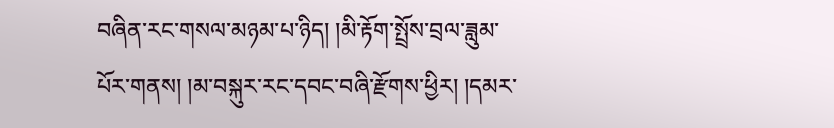བཞིན་རང་གསལ་མཉམ་པ་ཉིད། །མི་རྟོག་སྤྲོས་བྲལ་ཟླུམ་པོར་གནས། །མ་བསྐུར་རང་དབང་བཞི་རྫོགས་ཕྱིར། །དམར་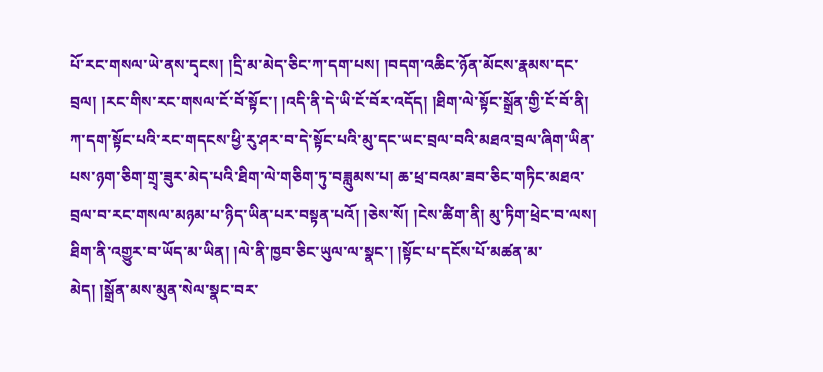པོ་རང་གསལ་ཡེ་ནས་དྭངས། །དྲི་མ་མེད་ཅིང་ཀ་དག་པས། །བདག་འཆིང་ཉོན་མོངས་རྣམས་དང་བྲལ། །རང་གིས་རང་གསལ་ངོ་བོ་སྟོང་། །འདི་ནི་དེ་ཡི་ངོ་བོར་འདོད། །ཐིག་ལེ་སྟོང་སྒྲོན་གྱི་ངོ་བོ་ནི། ཀ་དག་སྟོང་པའི་རང་གདངས་ཕྱི་རུ་ཤར་བ་དེ་སྟོང་པའི་མུ་དང་ཡང་བྲལ་བའི་མཐའ་བྲལ་ཞིག་ཡིན་པས་ཉག་ཅིག་གྲྭ་ཟུར་མེད་པའི་ཐིག་ལེ་གཅིག་ཏུ་བཟླུམས་པ། ཆ་ཕྲ་བའམ་ཟབ་ཅིང་གཏིང་མཐའ་བྲལ་བ་རང་གསལ་མཉམ་པ་ཉིད་ཡིན་པར་བསྟན་པའོ། །ཅེས་སོ། །ངེས་ཚིག་ནི། མུ་ཏིག་ཕྲེང་བ་ལས། ཐིག་ནི་འགྱུར་བ་ཡོད་མ་ཡིན། །ལེ་ནི་ཁྱབ་ཅིང་ཡུལ་ལ་སྣང་། །སྟོང་པ་དངོས་པོ་མཚན་མ་མེད། །སྒྲོན་མས་མུན་སེལ་སྣང་བར་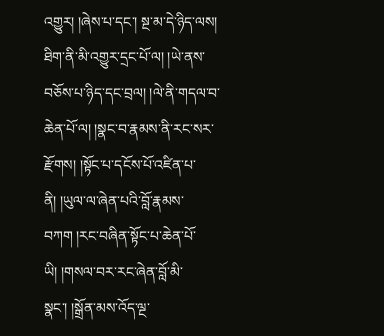འགྱུར། །ཞེས་པ་དང་། སྔ་མ་དེ་ཉིད་ལས། ཐིག་ནི་མི་འགྱུར་དྲང་པོ་ལ། །ཡེ་ནས་བཅོས་པ་ཉིད་དང་བྲལ། །ལེ་ནི་གདལ་བ་ཆེན་པོ་ལ། །སྣང་བ་རྣམས་ནི་རང་སར་རྫོགས། །སྟོང་པ་དངོས་པོ་འཛིན་པ་ནི། །ཡུལ་ལ་ཞེན་པའི་བློ་རྣམས་བཀག །རང་བཞིན་སྟོང་པ་ཆེན་པོ་ཡི། །གསལ་བར་རང་ཞེན་བློ་མི་སྣང་། །སྒྲོན་མས་འོད་ལྔ་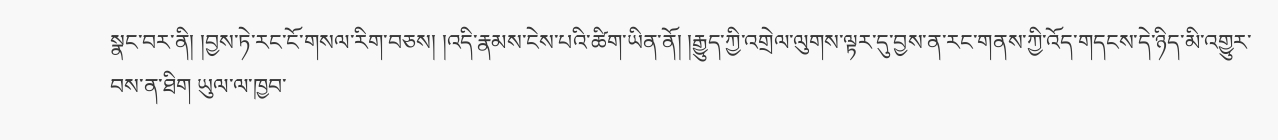སྣང་བར་ནི། །བྱས་ཏེ་རང་ངོ་གསལ་རིག་བཅས། །འདི་རྣམས་ངེས་པའི་ཚིག་ཡིན་ནོ། །རྒྱུད་ཀྱི་འགྲེལ་ལུགས་ལྟར་དུ་བྱས་ན་རང་གནས་ཀྱི་འོད་གདངས་དེ་ཉིད་མི་འགྱུར་བས་ན་ཐིག ཡུལ་ལ་ཁྱབ་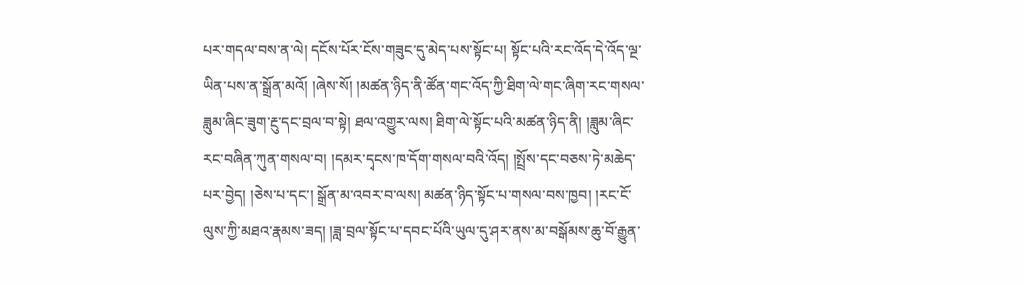པར་གདལ་བས་ན་ལེ། དངོས་པོར་ངོས་གཟུང་དུ་མེད་པས་སྟོང་པ། སྟོང་པའི་རང་འོད་དེ་འོད་ལྔ་ཡིན་པས་ན་སྒྲོན་མའོ། །ཞེས་སོ། །མཚན་ཉིད་ནི་ཚོན་གང་འོད་ཀྱི་ཐིག་ལེ་གང་ཞིག་རང་གསལ་ཟླུམ་ཞིང་ཟུག་རྔུ་དང་བྲལ་བ་སྟེ། ཐལ་འགྱུར་ལས། ཐིག་ལེ་སྟོང་པའི་མཚན་ཉིད་ནི། །ཟླུམ་ཞིང་རང་བཞིན་ཀུན་གསལ་བ། །དམར་དྭངས་ཁ་དོག་གསལ་བའི་འོད། །སྤྲོས་དང་བཅས་ཏེ་མཆེད་པར་བྱེད། །ཅེས་པ་དང་། སྒྲོན་མ་འབར་བ་ལས། མཚན་ཉིད་སྟོང་པ་གསལ་བས་ཁྱབ། །རང་ངོ་ལུས་ཀྱི་མཐའ་རྣམས་ཟད། །ཟླ་བྲལ་སྟོང་པ་དབང་པོའི་ཡུལ་དུ་ཤར་ནས་མ་བསྒོམས་ཆུ་བོ་རྒྱུན་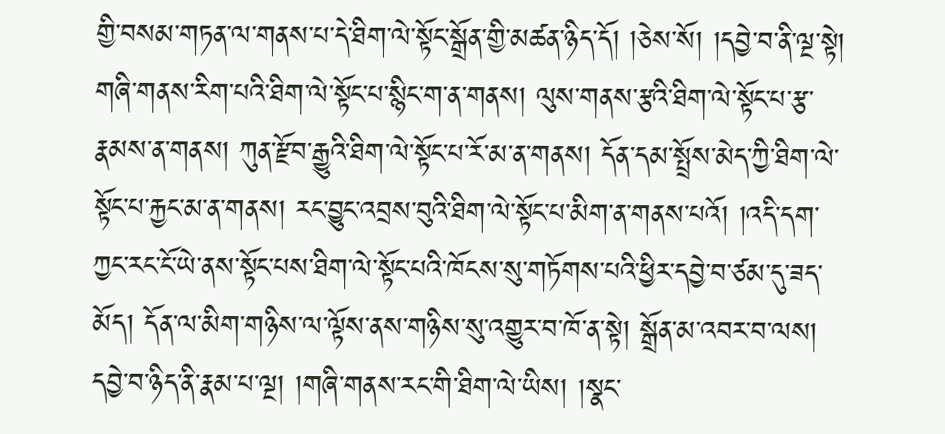གྱི་བསམ་གཏན་ལ་གནས་པ་དེ་ཐིག་ལེ་སྟོང་སྒྲོན་གྱི་མཚན་ཉིད་དོ། །ཅེས་སོ། །དབྱེ་བ་ནི་ལྔ་སྟེ། གཞི་གནས་རིག་པའི་ཐིག་ལེ་སྟོང་པ་སྙིང་ག་ན་གནས། ལུས་གནས་རྩའི་ཐིག་ལེ་སྟོང་པ་རྩ་རྣམས་ན་གནས། ཀུན་རྫོབ་རྒྱུའི་ཐིག་ལེ་སྟོང་པ་རོ་མ་ན་གནས། དོན་དམ་སྤྲོས་མེད་ཀྱི་ཐིག་ལེ་སྟོང་པ་རྐྱང་མ་ན་གནས། རང་བྱུང་འབྲས་བུའི་ཐིག་ལེ་སྟོང་པ་མིག་ན་གནས་པའོ། །འདི་དག་ཀྱང་རང་ངོ་ཡེ་ནས་སྟོང་པས་ཐིག་ལེ་སྟོང་པའི་ཁོངས་སུ་གཏོགས་པའི་ཕྱིར་དབྱེ་བ་ཙམ་དུ་ཟད་མོད། དོན་ལ་མིག་གཉིས་ལ་ལྟོས་ནས་གཉིས་སུ་འགྱུར་བ་ཁོ་ན་སྟེ། སྒྲོན་མ་འབར་བ་ལས། དབྱེ་བ་ཉིད་ནི་རྣམ་པ་ལྔ། །གཞི་གནས་རང་གི་ཐིག་ལེ་ཡིས། །སྣང་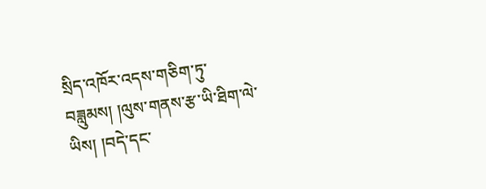སྲིད་འཁོར་འདས་གཅིག་ཏུ་བཟླུམས། །ལུས་གནས་རྩ་ཡི་ཐིག་ལེ་ཡིས། །བདེ་དང་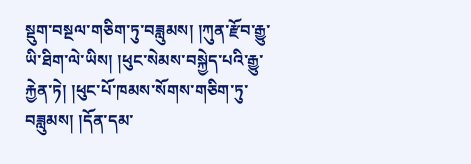སྡུག་བསྔལ་གཅིག་ཏུ་བཟླུམས། །ཀུན་རྫོབ་རྒྱུ་ཡི་ཐིག་ལེ་ཡིས། །ཕུང་སེམས་བསྐྱེད་པའི་རྒྱུ་རྐྱེན་ཏེ། །ཕུང་པོ་ཁམས་སོགས་གཅིག་ཏུ་བཟླུམས། །དོན་དམ་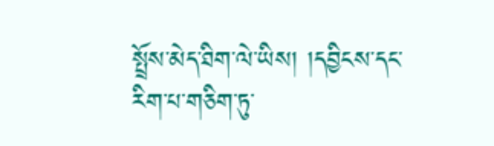སྤྲོས་མེད་ཐིག་ལེ་ཡིས། །དབྱིངས་དང་རིག་པ་གཅིག་ཏུ་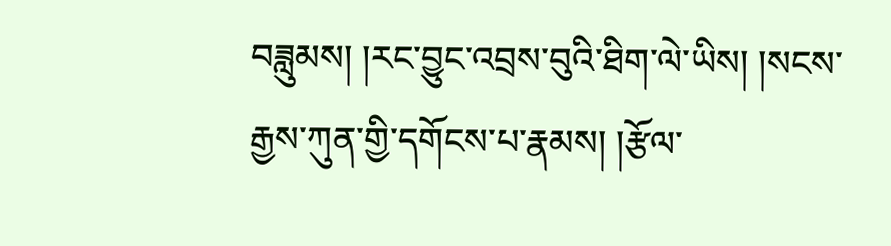བཟླུམས། །རང་བྱུང་འབྲས་བུའི་ཐིག་ལེ་ཡིས། །སངས་རྒྱས་ཀུན་གྱི་དགོངས་པ་རྣམས། །རྩོལ་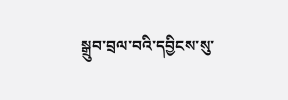སྒྲུབ་བྲལ་བའི་དབྱིངས་སུ་